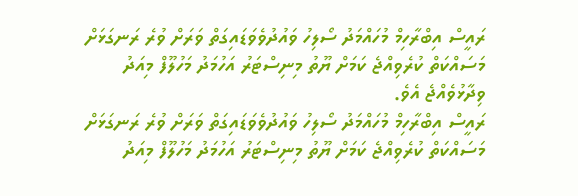ރައީސް އިބްރާހިމް މުހައްމަދު ސޯލިހު ވައުދުވެވަޑައިގަތް ވަރަށް ވުރެ ރަނގަޅަށް މަސައްކަތް ކުރެވިއްޖެ ކަމަށް ޔޫތު މިނިސްޓަރު އަހުމަދު މަހުލޫފް މިއަދު ވިދާޅުވެއްޖެ އެވެ.
ރައީސް އިބްރާހިމް މުހައްމަދު ސޯލިހު ވައުދުވެވަޑައިގަތް ވަރަށް ވުރެ ރަނގަޅަށް މަސައްކަތް ކުރެވިއްޖެ ކަމަށް ޔޫތު މިނިސްޓަރު އަހުމަދު މަހުލޫފް މިއަދު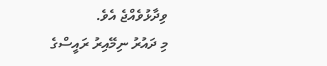ވިދާޅުވެއްޖެ އެވެ.
މި ދައުރު ނިމޭއިރު ރައީސްގެ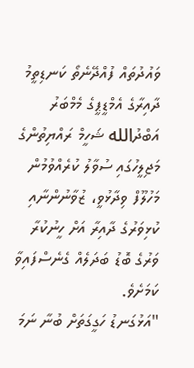ވައުދުތައް ފުއްދޭނެތޯ ކަނޑިތީމު ދާއިރާގެ އެމްޑީޕީގެ މެމްބަރު އަބްދުالله ޝަހީމް ރައްޔިތުންގެ މަޖިލީހުގައި ސުވާލު ކުރެއްވުމުން މަހުލޫފް ވިދާޅުވީ، ޒުވާނުންނާއި ކުޅިވަރުގެ ދާއިރާ އަށް ހީނުކުރާ ވަރުގެ ބޮޑު ބަދަލެއް ގެނެސްފައިވާ ކަމަށެވެ.
"އަޅުގަނޑު ހަގީގަތަށް ބުނާ ނަމަ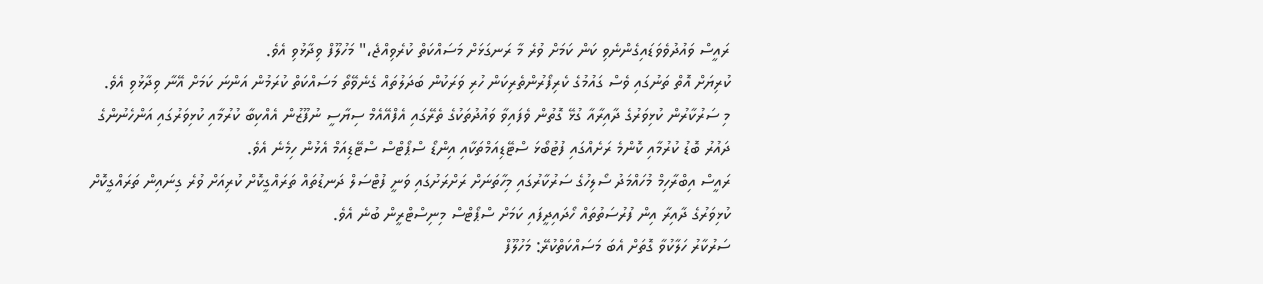ރައީސް ވައުދުވެވަޑައިގެންނެވި ކަން ކަމަށް ވުރެ މާ ރަނގަޅަށް މަސައްކަތް ކުރެވިއްޖެ،" މަހުލޫފް ވިދާޅުވި އެވެ.
ކުރިޔަށް އޮތް ތަނުގައި ވެސް ގައުމުގެ ކެރިފޯރުންތެރިކަން ހުރި ވަރަކުން ބަދަލުތައް ގެނެވޭތޯ މަސައްކަތް ކުރަމުން އަންނަ ކަމަށް އޭނާ ވިދާޅުވި އެވެ.
މި ސަރުކާރުން ކުޅިވަރުގެ ދާއިރާއާ ގުޅޭ ގޮތުން ވެފައިވާ ވައުދުތަކުގެ ތެރޭގައި އެފްއޭއެމް ސިޔާސީ ނުފޫޒުން އެއްކިބާ ކުރުމާއި ކުޅިވަރުގައި އަންހެނުންގެ ދައުރު ބޮޑު ކުރުމާއި ކޮންމެ ރަށެއްގައި ފުޓުބޯޅަ ސްޓޭޑިއަމްތަކާއި އިންޑޯ ސްޕޯޓްސް ސްޓޭޑިއަމް އެޅުން ހިމެނެ އެވެ.
ރައީސް އިބްރާހިމް މުހައްމަދު ސޯލިހުގެ ސަރުކާރުގައި މިހާތަނަށް ރަށްރަށުގައި ވަނީ ފުޓްސަލް ދަނޑުތައް ތަރައްގީކޮށް ކުރިއަށް ވުރެ ގިނައިން ތަރައްގީކޮށް ކުޅިވަރުގެ ދާއިރާ އިން ފުރުސަތުތައް ހޯދައިދީފައި ކަމަށް ސްޕޯޓްސް މިނިސްޓްރީން ބުނެ އެވެ.
ސަރުކާރު ހަލާކުވާ ގޮތަށް އެބަ މަސައްކަތްކުރޭ: މަހުލޫފް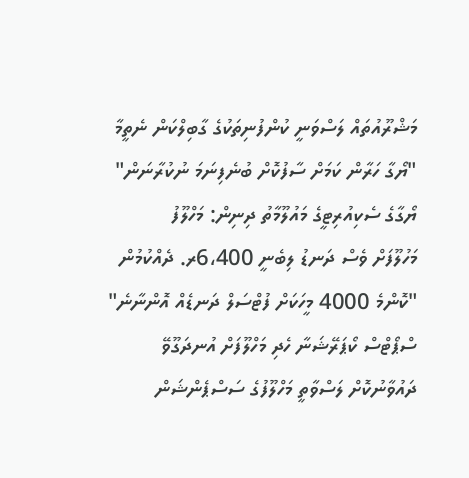މަޝްރޫއުތައް ލަސްވަނީ ކުންފުނިތަކުގެ ގާބިލްކަން ނެތީމާ
"ޔޯގާ ހަރާން ކަމަށް ސާފުކޮށް ބުނެފިނަމަ ނުކުރާނަން"
ޔޯގާގެ ސެކިއުރިޓީގެ މައުލޫމާތު ދިނިން: މަހްލޫފު
މަހުލޫފަށް ވެސް ދަނޑު ލިބެނީ 6،400ރ. ދެއްކުމުން
"ކޮންމެ 4000 މީހަކަށް ފުޓްސަލް ދަނޑެއް އޮންނާނެ"
ސްޕޯޓްސް ކޯޕަރޭޝަނާ ހެދި މަހްލޫފަށް އުނދަގޫވޭ
ދައުވާނުކޮށް ލަސްވާތީ މަހްލޫފުގެ ސަސްޕެންޝަން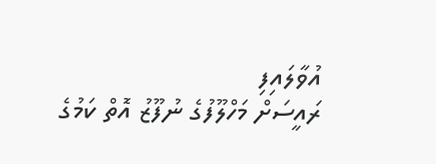އުވާލައިފި
ރައީސަށް މަހްލޫފުގެ ނުފޫޒު އޮތް ކަމުގެ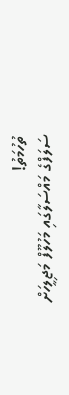ތުހުމަތު!
ސަލަފްގެ މައްސަލާގައި މަހުލޫފް މަޖިލީހަށް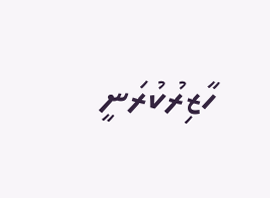ހާޒިރުކުރަނީ